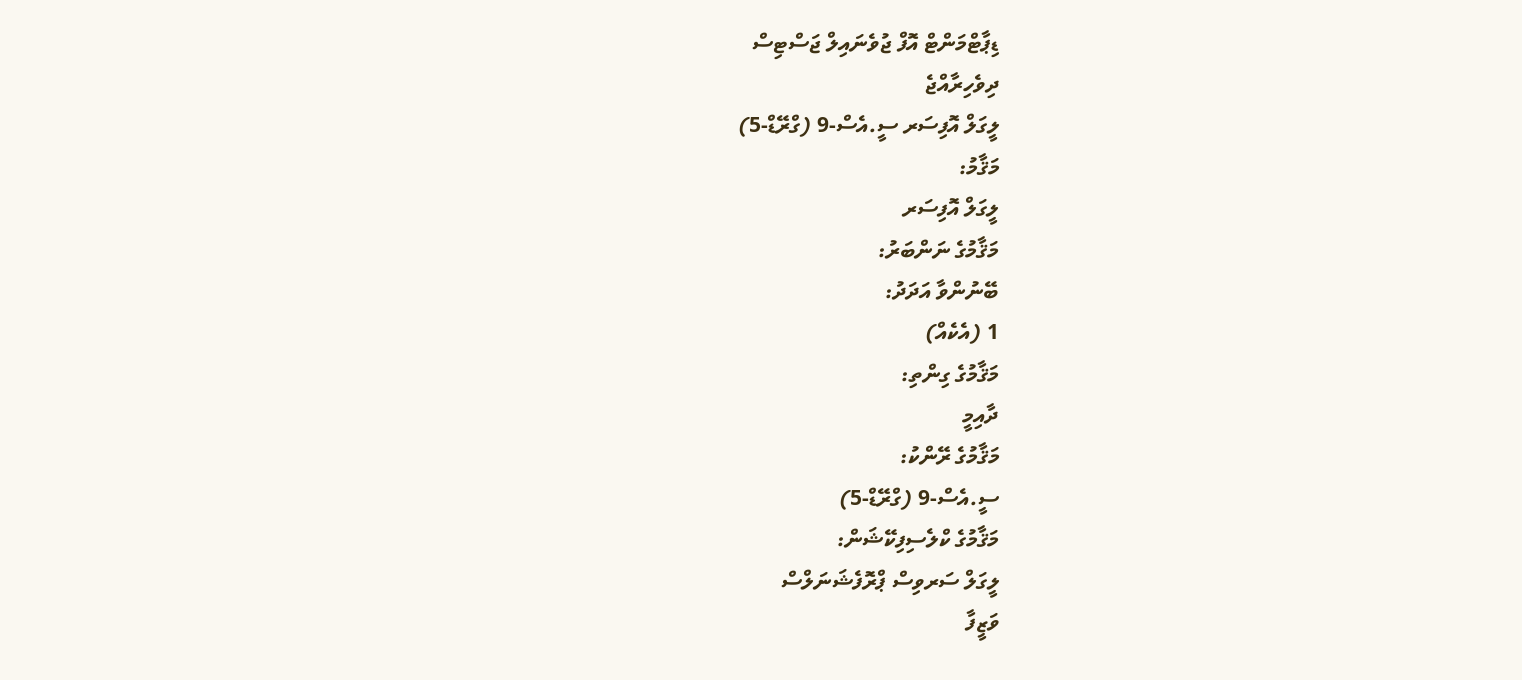ޑިޕާޓްމަންޓް އޮފް ޖުވެނައިލް ޖަސްޓިސް
ދިވެހިރާއްޖެ
ލީގަލް އޮފިސަރ ސީ.އެސް-9 (ގްރޭޑް-5)
މަޤާމު:
ލީގަލް އޮފިސަރ
މަޤާމުގެ ނަންބަރު:
ބޭނުންވާ އަދަދު:
1 (އެކެއް)
މަޤާމުގެ ގިންތި:
ދާއިމީ
މަޤާމުގެ ރޭންކު:
ސީ.އެސް-9 (ގްރޭޑް-5)
މަޤާމުގެ ކްލެސިފިކޭޝަން:
ލީގަލް ސަރވިސް ޕްރޮފެޝަނަލްސް
ވަޒީފާ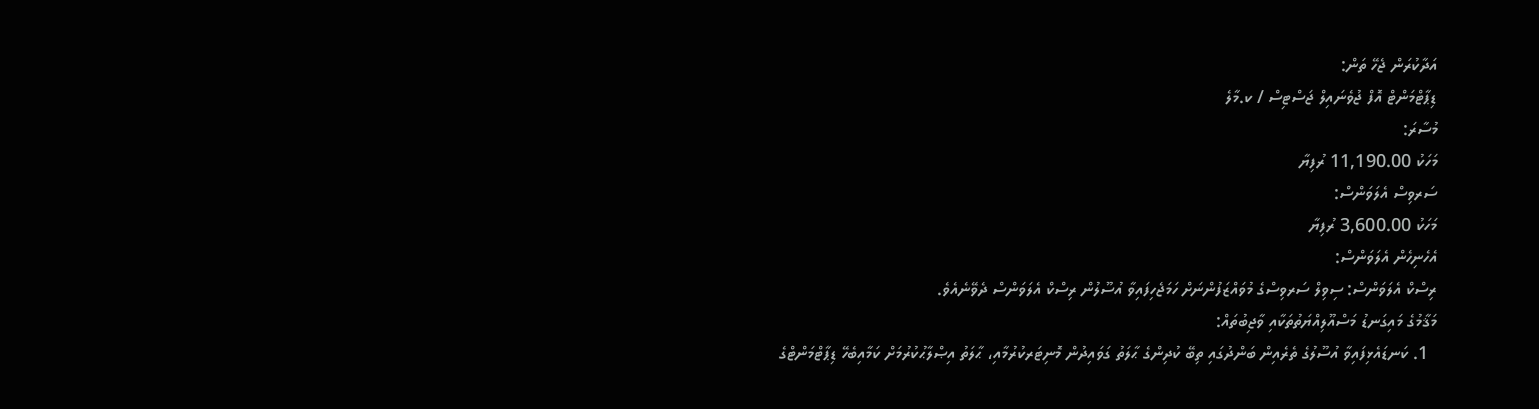އަދާކުރަން ޖެހޭ ތަން:
ޑިޕާޓްމަންޓް އޮފް ޖުވެނައިލް ޖަސްޓިސް / ކ.މާލެ
މުސާރަ:
މަހަކު 11,190.00 ރުފިޔާ
ސަރވިސް އެލަވަންސް:
މަހަކު 3,600.00 ރުފިޔާ
އެހެނިހެން އެލަވަންސް:
ރިސްކް އެލަވަންސް: ސިވިލް ސަރވިސްގެ މުވައްޒަފުންނަށް ހަމަޖެހިފައިވާ އުސޫލުން ރިސްކް އެލަވަންސް ދެވޭނެއެވެ.
މަޤާމުގެ މައިގަނޑު މަސްއޫލިއްޔަތުތަކާއި ވާޖިބުތައް:
  1. ކަނޑައެޅިފައިވާ އުސޫލުގެ ތެރެއިން ބަންދުގައި ތިބޭ ކުދިންގެ ޙާލަތު ގަވައިދުން މޮނިޓަރކުރުމާއި، ޙާލަތު އިޞްލާޙުކުރުމަށް ކަމާއިބެހޭ ޑިޕާޓްމަންޓްގެ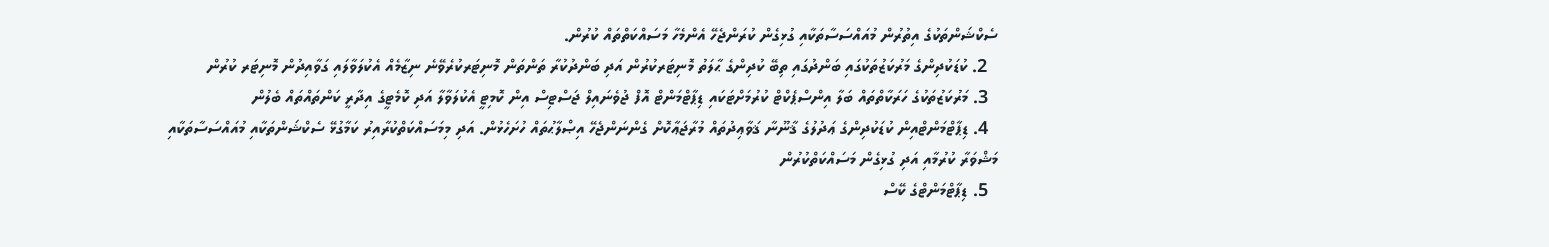ސެކްޝަންތަކުގެ އިތުރުން މުއައްސަސާތަކާއި ގުޅިގެން ކުރަންޖެހޭ އެންމެހާ މަސައްކަތްތައް ކުރުން.
  2. ކުޑަކުދިންގެ މަރުކަޒުތަކުގައި ބަންދުގައި ތިބޭ ކުދިންގެ ޙާލަތު މޮނިޓަރކުރުން އަދި ބަންދުކުރާ ތަންތަން މޮނިޓަރކުރެވޭނެ ނިޒާމެއް އެކުލަވާލައި ގަވާއިދުން މޮނިޓަރ ކުރުން
  3. މަރުކަޒުތަކުގެ ހަރަކާތްތައް ބަލާ އިންސްޕެކްޓް ކުރުމަށްޓަކައި ޑިޕާޓްމަންޓް އޮފް ޖުވެނައިލް ޖަސްޓިސް އިން ކޮމިޓީ އެކުލަވާލާ އަދި ކޮމެޓީގެ އިދާރީ ކަންތައްތައް ބެލުން
  4. ޑިޕާޓްމަންޓްއިން ކުޑަކުދިންގެ ޢަދުލުގެ ޤާނޫނާ ޤަވާޢިދުތައް މުރާޖަޢާކޮށް ގެންނަންޖެހޭ އިޞްލާޙުތައް ހުށަހެޅުން. އަދި މިމަސައްކަތްކުރާއިރު ކަމާގުޅޭ ސެކްޝަންތަކާއި މުއައްސަސާތަކާއި މަޝްވަރާ ކުރުމާއި އަދި ގުޅިގެން މަސައްކަތްކުރުން
  5. ޑިޕާޓްމަންޓްގެ ކޭސް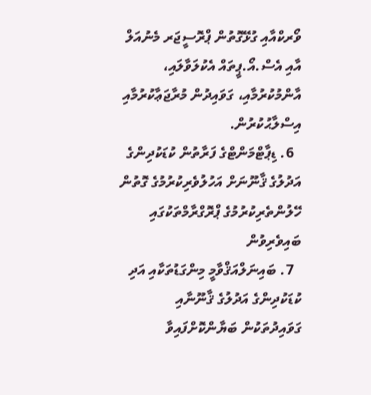ވޯރކްއާއި ގުޅޭގޮތުން ޕްރޮސީޖަރ މެނުއަލް އާއި އެސް.އޯ.ޕީތައް އެކުލަވާލައި، އާންމުކުރުމާއި، ގަވައިދުން މުރާޖަޢާކުރުމާއި އިސްލާޙުކުރުން.
  6. ޑިޕާޓްމަންޓްގެ ފަރާތުން ކުޑަކުދިންގެ އަދުލުގެ ޤާނޫނަށް އަހުލުވެރިކުރުމުގެ ގޮތުން ހޭލުންތެރިކުރުމުގެ ޕްރޮގްރާމްތަކުގައި ބައިވެރިވުން
  7. ބައިނަލްއަޤްވާމީ މިންގަޑުތަކާއި އަދި ކުޑަކުދިންގެ އަދުލުގެ ޤާނޫނާއި ގަވައިދުތަކުން ބަޔާންކޮށްފައިވާ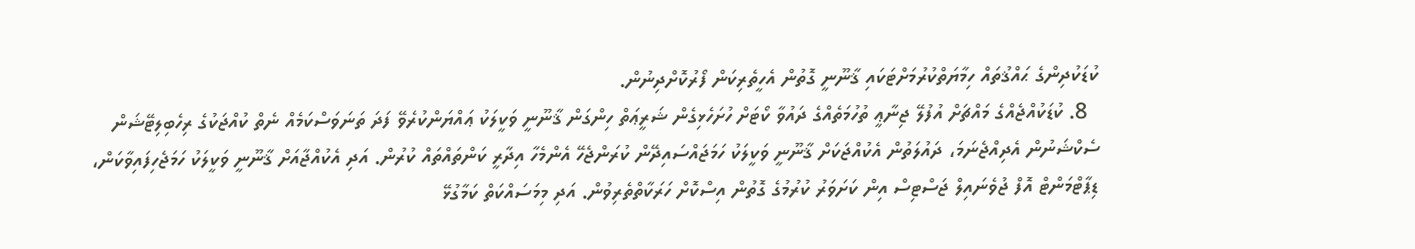ކުޑަކުދިންގެ ޙައްޤުތައް ހިމާޔަތްކުރުމަށްޓަކައި ޤާނޫނީ ގޮތުން އެހީތެރިކަން ފޯރުކޮށްދިނުން.
  8. ކުޑަކުއްޖެއްގެ މައްޗަށް އުފުލޭ ޖިނާޢީ ތުހުމަތެއްގެ ދައުވާ ކޯޓަށް ހުށަހެޅިގެން ޝަރީޢަތް ހިންގަން ޤާނޫނީ ވަކީލަކު ޢައްޔަންކުރެވޭ ފަދަ ތަނަވަސްކަމެއް ނެތް ކުއްޖަކުގެ ރިހެބިލިޓޭޝަން ސެކްޝަނުން އެދިއްޖެނަމަ، ދައުލަތުން އެކުއްޖަކަށް ޤާނޫނީ ވަކީލަކު ހަމަޖައްސައިދޭން ކުރަންޖެހޭ އެންމެހާ އިދާރީ ކަންތައްތައް ކުރުން. އަދި އެކުއްޖާއަށް ޤާނޫނީ ވަކީލަކު ހަމަޖެހިފައިވާކަން، ޑިޕާޓްމަންޓް އޮފް ޖުވެނައިލް ޖަސްޓިސް އިން ކަށަވަރު ކުރުމުގެ ގޮތުން އިސްކޮށް ހަރަކާތްތެރިވުން. އަދި މިމަސައްކަތް ކަމާގުޅޭ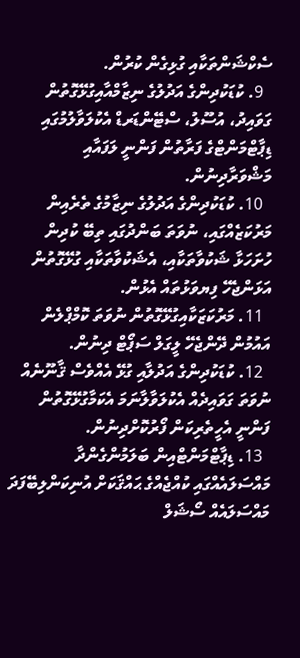ސެކްޝަންތަކާއި ގުޅިގެން ކުރުން.
  9. ކުޑަކުދިންގެ އަދުލުގެ ނިޒާމްއާއިގުޅޭގޮތުން ގަވައިދު، އުސޫލު، ސްޓޭންޑަރޑް އެކުލަވާލުމުގައި ޑިޕާޓްމަންޓްގެ ފަރާތުން ފަންނީ ލަފައާއި މަޝްވަރާދިނުން.
  10. ކުޑަކުދިންގެ އަދުލުގެ ނިޒާމުގެ ތެރެއިން މަރުކަޒެއްގައި، ނުވަތަ ބަންދުގައި ތިބޭ ކުދިން ހުށަހަޅާ ޝަކުވާތަކާއި، އެޝަކުވާތަކާއި ގުޅޭގޮތުން އަޅަންޖެހޭ ފިޔވަޅުތައް އެޅުން.
  11. މަރުކަޒަކާއިގުޅޭގޮތުން ނުވަތަ ކޮމްޕްލެން އައުމުން ދޭންޖެހޭ ލީގަލް ސަޕޯޓް ދިނުން.
  12. ކުޑަކުދިންގެ އަދުލާއި ގުޅޭ އެއްވެސް ޤާނޫނެއް ނުވަތަ ގަވައިދެއް އެކުލަވާލާނަމަ އެކަމާގުޅޭގޮތުން ފަންނީ އެހީތެރިކަން ފޯރުކޮށްދިނުން.
  13. ޑިޕާޓްމަންޓްއިން ބަލަމުންގެންދާ މައްސަލައެއްގައި ކުއްޖެއްގެ ޙައްޤަކަށް އުނިކަންލިބޭފަދަ މައްސަލައެއް ސޯޝަލް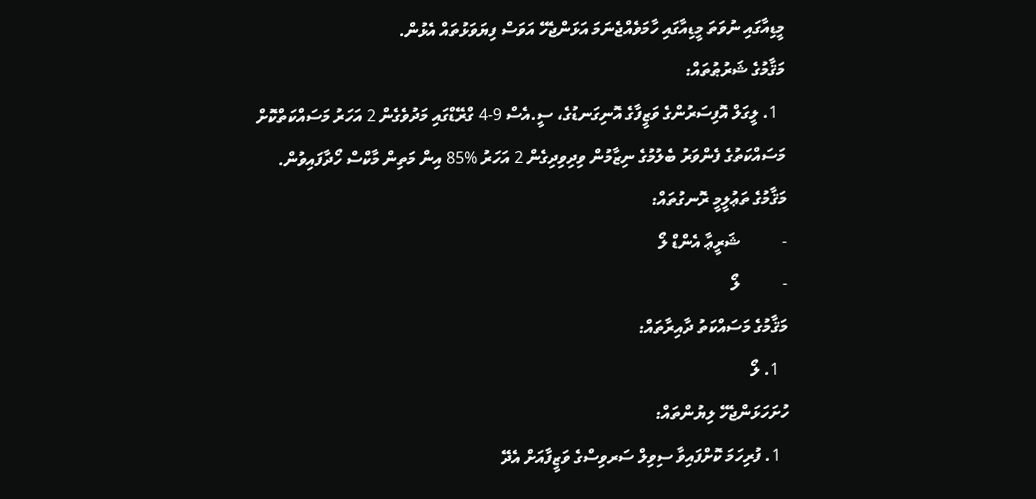މީޑިއާގައި ނުވަތަ މީޑިއާގައި ހާމަވެއްޖެނަމަ އަޅަންޖެހޭ އަވަސް ފިޔަވަޅުތައް އެޅުން.
މަޤާމުގެ ޝަރުޠުތައް:
  1. ލީގަލް އޮފިސަރުންގެ ވަޒީފާގެ އޮނިގަނޑުގެ، ސީ.އެސް 9-4 ގްރޭޑްގައި މަދުވެގެން 2 އަހަރު މަސައްކަތްކޮށް މަސައްކަތުގެ ފެންވަރު ބެލުމުގެ ނިޒާމުން ވިދިވިދިގެން 2 އަހަރު %85 އިން މަތިން މާކްސް ހޯދާފައިވުން.
މަޤާމުގެ ތަޢުލީމީ ރޮނގުތައް:
-          ޝަރީޢާ އެންޑް ލޯ
-          ލޯ
މަޤާމުގެ މަސައްކަތު ދާއިރާތައް:
  1. ލޯ
ހުށަހަޅަންޖެހޭ ލިޔުންތައް:
  1. ފުރިހަމަ ކޮށްފައިވާ ސިވިލް ސަރވިސްގެ ވަޒީފާއަށް އެދޭ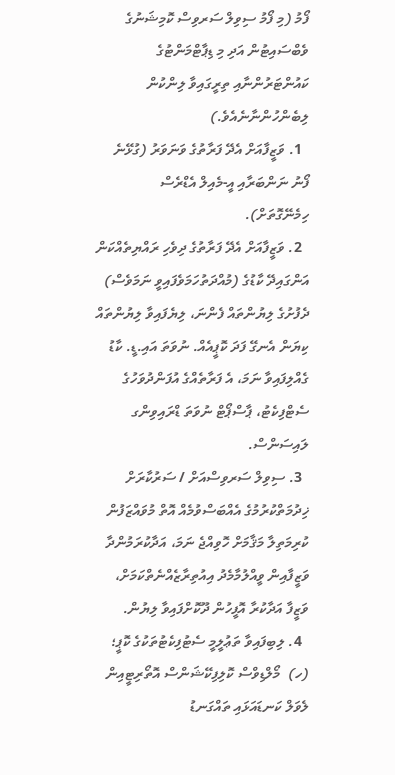ފޯމު (މި ފޯމު ސިވިލް ސަރވިސް ކޮމިޝަނުގެ ވެބްސައިޓުން އަދި މި ޑިޕާޓްމަންޓުގެ ކައުންޓަރުންނާއި ތިރީގައިވާ ލިންކުން ލިބެންހުންނާނެއެވެ.)
  1. ވަޒީފާއަށް އެދޭ ފަރާތުގެ ވަނަވަރު (ގުޅޭނެ ފޯނު ނަންބަރާއި އީ-މެއިލް އެޑްރެސް ހިމެނޭގޮތަށް).
  2. ވަޒީފާއަށް އެދޭ ފަރާތުގެ ދިވެހި ރައްޔިތެއްކަން އަންގައިދޭ ކާޑުގެ (މުއްދަތުހަމަވެފައިވީ ނަމަވެސް) ދެފުށުގެ ލިޔުންތައް ފެންނަ، ލިޔެފައިވާ ލިޔުންތައް ކިޔަން އެނގޭ ފަދަ ކޮޕީއެއް. ނުވަތަ އައި.ޑީ. ކާޑު ގެއްލިފައިވާ ނަމަ، އެ ފަރާތެއްގެ އުފަންދުވަހުގެ ސެޓްފިކެޓު، ޕާސްޕޯޓް ނުވަތަ ޑްރައިވިންގ ލައިސަންސް.
  3. ސިވިލް ސަރވިސްއަށް / ސަރުކާރަށް ޚިދުމަތްކުރުމުގެ އެއްބަސްވުމެއް އޮތް މުވައްޒަފުން ކުރިމަތިލާ މަޤާމަށް ހޮވިއްޖެ ނަމަ، އަދާކުރަމުންދާ ވަޒީފާއިން ވީއްލުމާމެދު އިއުތިރާޒެއްނެތްކަމަށް، ވަޒީފާ އަދާކުރާ އޮފީހުން ދޫކޮށްފައިވާ ލިޔުން.
  4. ލިބިފައިވާ ތަޢުލީމީ ސެޓުފިކެޓުތަކުގެ ކޮޕީ؛
(ހ)  މޯލްޑިވްސް ކޮލިފިކޭޝަންސް އޮތޯރިޓީއިން ލެވަލް ކަނޑައަޅައި ތައްގަނޑު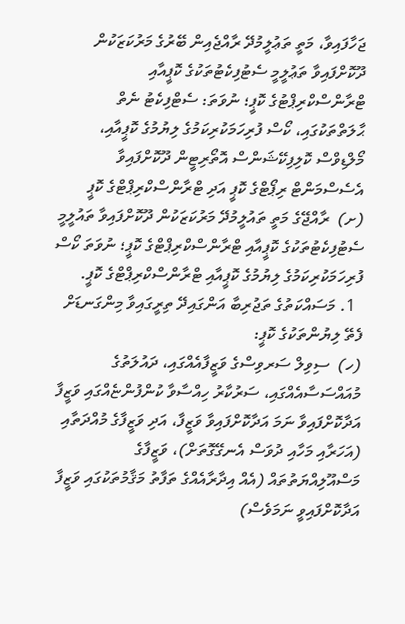ޖަހާފައިވާ، މަތީ ތަޢުލީމުދޭ ރާއްޖެއިން ބޭރުގެ މަރުކަޒަކުން ދޫކޮށްފައިވާ ތަޢުލީމީ ސެޓުފިކެޓުތަކުގެ ކޮޕީއާއި ޓްރާންސްކްރިޕްޓުގެ ކޮޕީ؛ ނުވަތަ: ސެޓްފިކެޓު ނެތް ޙާލަތްތަކުގައި، ކޯސް ފުރިހަމަކުރިކަމުގެ ލިޔުމުގެ ކޮޕީއާއި، މޯލްޑިވްސް ކޮލިފިކޭޝަންސް އޮތޯރިޓީން ދޫކޮށްފައިވާ އެސެސްމަންޓް ރިޕޯޓްގެ ކޮޕީ އަދި ޓްރާންސްކްރިޕްޓްގެ ކޮޕީ
(ށ)  ރާއްޖޭގެ މަތީ ތައުލީމުދޭ މަރުކަޒަކުން ދޫކޮށްފައިވާ ތައުލީމީ ސެޓުފިކެޓުތަކުގެ ކޮޕީއާއި ޓްރާންސްކްރިޕްޓްގެ ކޮޕީ؛ ނުވަތަ ކޯސް ފުރިހަމަކުރިކަމުގެ ލިޔުމުގެ ކޮޕީއާއި ޓްރާންސްކްރިޕްޓްގެ ކޮޕީ.
  1. މަސައްކަތުގެ ތަޖުރިބާ އަންގައިދޭ ތިރީގައިވާ މިންގަނޑަށް ފެތޭ ލިޔުންތަކުގެ ކޮޕީ:
(ހ)  ސިވިލް ސަރވިސްގެ ވަޒީފާއެއްގައި، ދައުލަތުގެ މުއައްސަސާއެއްގައި، ސަރުކާރު ހިއްސާވާ ކުންފުންޏެއްގައި ވަޒީފާ އަދާކޮށްފައިވާ ނަމަ އަދާކޮށްފައިވާ ވަޒީފާ، އަދި ވަޒީފާގެ މުއްދަތާއި (އަހަރާއި މަހާއި ދުވަސް އެނގޭގޮތަށް)، ވަޒީފާގެ މަސްއޫލިއްޔަތުތައް (އެއް އިދާރާއެއްގެ ތަފާތު މަޤާމުތަކުގައި ވަޒީފާ އަދާކޮށްފައިވީ ނަމަވެސް)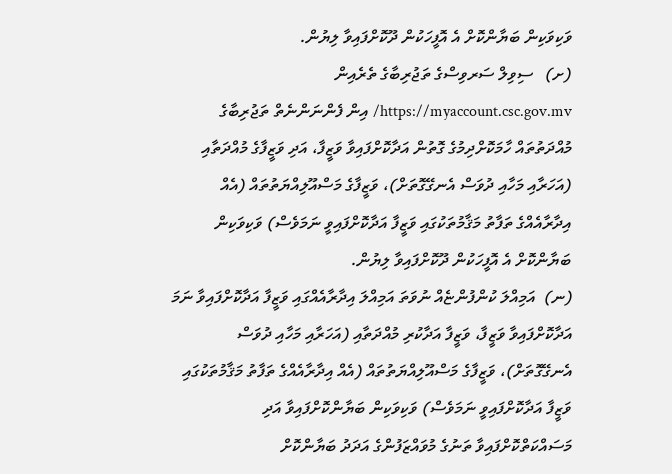ވަކިވަކިން ބަޔާންކޮށް އެ އޮފީހަކުން ދޫކޮށްފައިވާ ލިޔުން.
(ށ)   ސިވިލް ސަރވިސްގެ ތަޖުރިބާގެ ތެރެއިން https://myaccount.csc.gov.mv/ އިން ފެންނަންނެތް ތަޖުރިބާގެ މުއްދަތުތައް ހާމަކޮށްދިމުގެ ގޮތުން އަދާކޮށްފައިވާ ވަޒީފާ، އަދި ވަޒީފާގެ މުއްދަތާއި (އަހަރާއި މަހާއި ދުވަސް އެނގޭގޮތަށް)، ވަޒީފާގެ މަސްއޫލިއްޔަތުތައް (އެއް އިދާރާއެއްގެ ތަފާތު މަޤާމުތަކުގައި ވަޒީފާ އަދާކޮށްފައިވީ ނަމަވެސް) ވަކިވަކިން ބަޔާންކޮށް އެ އޮފީހަކުން ދޫކޮށްފައިވާ ލިޔުން.
(ނ)  އަމިއްލަ ކުންފުންޏެއް ނުވަތަ އަމިއްލަ އިދާރާއެއްގައި ވަޒީފާ އަދާކޮށްފައިވާ ނަމަ އަދާކޮށްފައިވާ ވަޒީފާ، ވަޒީފާ އަދާކުރި މުއްދަތާއި (އަހަރާއި މަހާއި ދުވަސް އެނގޭގޮތަށް)، ވަޒީފާގެ މަސްއޫލިއްޔަތުތައް (އެއް އިދާރާއެއްގެ ތަފާތު މަޤާމުތަކުގައި ވަޒީފާ އަދާކޮށްފައިވީ ނަމަވެސް) ވަކިވަކިން ބަޔާންކޮށްފައިވާ އަދި މަސައްކަތްކޮށްފައިވާ ތަނުގެ މުވައްޒަފުންގެ އަދަދު ބަޔާންކޮށް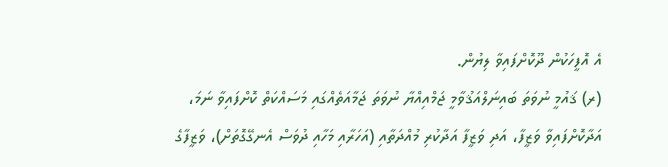އެ އޮފީހަކުން ދޫކޮށްފައިވާ ލިޔުން.
(ރ) ޤައުމީ ނުވަތަ ބައިނަލްއަޤުވާމީ ޖަމްއިއްޔާ ނުވަތަ ޖަމާއަތެއްގައި މަސައްކަތް ކޮށްފައިވާ ނަމަ، އަދާކޮށްފައިވާ ވަޒީފާ، އަދި ވަޒީފާ އަދާކުރި މުއްދަތާއި (އަހަރާއި މަހާއި ދުވަސް އެނގޭގޮތަށް)، ވަޒީފާގެ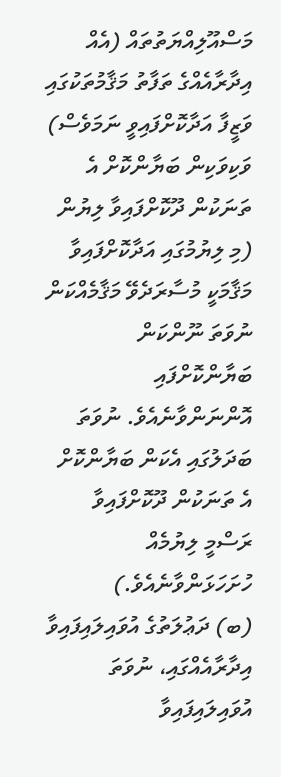މަސްއޫލިއްޔަތުތައް (އެއް އިދާރާއެއްގެ ތަފާތު މަޤާމުތަކުގައި ވަޒީފާ އަދާކޮށްފައިވީ ނަމަވެސް) ވަކިވަކިން ބަޔާންކޮށް އެ ތަނަކުން ދޫކޮށްފައިވާ ލިޔުން (މި ލިޔުމުގައި އަދާކޮށްފައިވާ މަޤާމަކީ މުސާރަދެވޭ މަޤާމެއްކަން ނުވަތަ ނޫންކަން ބަޔާންކޮށްފައި އޮންނަންވާނެއެވެ. ނުވަތަ ބަދަލުގައި އެކަން ބަޔާންކޮށް އެ ތަނަކުން ދޫކޮށްފައިވާ ރަސްމީ ލިޔުމެއް ހުށަހަޅަންވާނެއެވެ.)
(ބ) ދަޢުލަތުގެ އުވައިލައިފައިވާ އިދާރާއެއްގައި، ނުވަތަ އުވައިލައިފައިވާ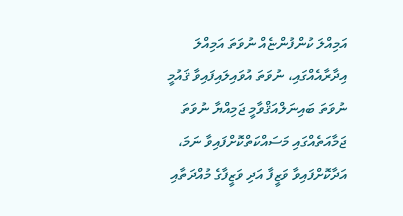އަމިއްލަ ކުންފުންޏެއް ނުވަތަ އަމިއްލަ އިދާރާއެއްގައި، ނުވަތަ އުވައިލައިފައިވާ ޤައުމީ ނުވަތަ ބައިނަލްއަޤްވާމީ ޖަމިއްޔާ ނުވަތަ ޖަމާއަތެއްގައި މަސައްކަތްކޮށްފައިވާ ނަމަ، އަދާކޮށްފައިވާ ވަޒީފާ އަދި ވަޒީފާގެ މުއްދަތާއި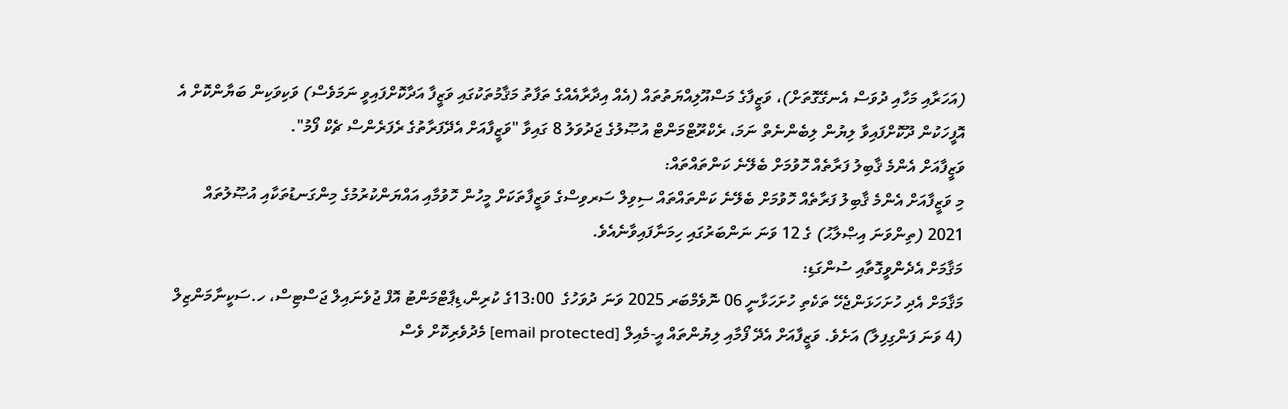(އަހަރާއި މަހާއި ދުވަސް އެނގޭގޮތަށް)، ވަޒީފާގެ މަސްއޫލިއްޔަތުތައް (އެއް އިދާރާއެއްގެ ތަފާތު މަޤާމުތަކުގައި ވަޒީފާ އަދާކޮށްފައިވީ ނަމަވެސް) ވަކިވަކިން ބަޔާންކޮށް އެ އޮފީހަކުން ދޫކޮށްފައިވާ ލިޔުން ލިބެންނެތް ނަމަ، ރެކްރޫޓްމަންޓް އުޞޫލުގެ ޖަދުވަލު 8 ގައިވާ "ވަޒީފާއަށް އެދޭފަރާތުގެ ރެފަރެންސް ޗެކް ފޯމު".
ވަޒީފާއަށް އެންމެ ޤާބިލު ފަރާތެއް ހޮވުމަށް ބެލޭނެ ކަންތައްތައް:
މި ވަޒީފާއަށް އެންމެ ޤާބިލު ފަރާތެއް ހޮވުމަށް ބެލޭނެ ކަންތައްތައް ސިވިލް ސަރވިސްގެ ވަޒީފާތަކަށް މީހުން ހޮވުމާއި އައްޔަންކުރުމުގެ މިންގަނޑުތަކާއި އުޞޫލުތައް 2021 (ތިންވަނަ އިޞްލާޙު) ގެ 12 ވަނަ ނަންބަރުގައި ހިމަނާފައިވާނެއެވެ.
މަޤާމަށް އެދެންވީގޮތާއި ސުންގަޑި:
މަޤާމަށް އެދި ހުށަހަޅަންޖެހޭ ތަކެތި ހުށަހަޅާނީ 06 ނޮވެމްބަރ 2025 ވަނަ ދުވަހުގެ  13:00ގެ ކުރިން،ޑިޕާޓްމަންޓު އޮފް ޖުވެނައިލް ޖަސްޓިސް، ހ.ސަކީނާމަންޒިލް (4 ވަނަ ފަންގިފިލާ) އަށެވެ. ވަޒީފާއަށް އެދޭ ފޯމާއި ލިޔުންތައް އީ-މެއިލް [email protected] މެދުވެރިކޮށް ވެސް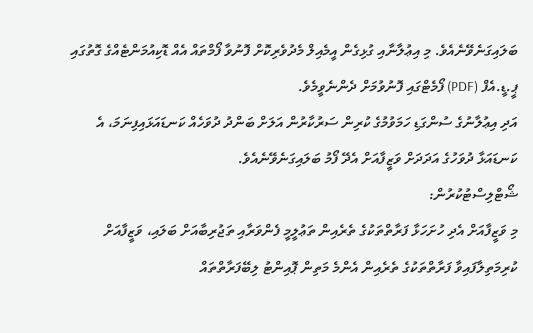ބަލައިގަނެވޭނެއެވެ. މި އިޢުލާނާއި ގުޅިގެން އީމެއިލް މެދުވެރިކޮށް ފޮނުވާ ފޯމްތައް އެއް ޑޮކިއުމަންޓެއްގެ ގޮތުގައި ޕީ.ޑީ.އެފް (PDF) ފޯމެޓްގައި ފޮނުވުމަށް ދެންނެވީމެވެ.
އަދި އިޢުލާނުގެ ސުންގަޑި ހަމަވުމުގެ ކުރިން ސަރުކާރުން އަލަށް ބަންދު ދުވަހެއް ކަނޑައަޅައިފިނަމަ، އެ ކަނޑައަޅާ ދުވަހުގެ އަދަދަށް ވަޒީފާއަށް އެދޭ ފޯމު ބަލައިގަނެވޭނެއެވެ.
ޝޯޓްލިސްޓުކުރުން:
މި ވަޒީފާއަށް އެދި ހުށަހަޅާ ފަރާތްތަކުގެ ތެރެއިން ތަޢުލީމީ ފެންވަރާއި ތަޖުރިބާއަށް ބަލައި، ވަޒީފާއަށް ކުރިމަތިލާފައިވާ ފަރާތްތަކުގެ ތެރެއިން އެންމެ މަތިން ޕޮއިންޓު ލިބޭފަރާތްތައް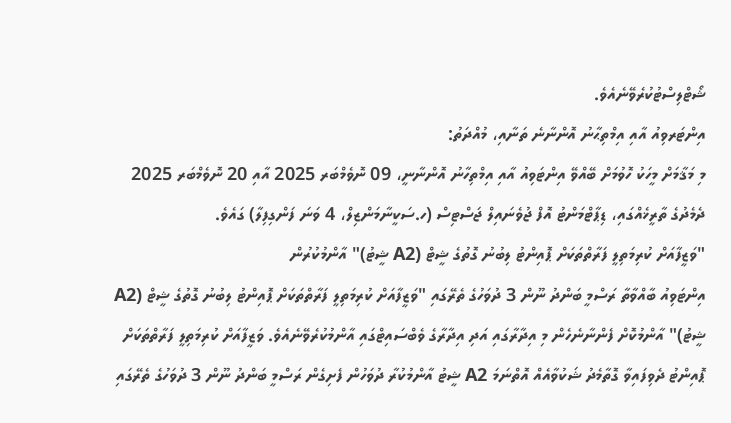ޝޯޓްލިސްޓުކުރެވޭނެއެވެ.
އިންޓަރވިއު އާއި އިމްތިޙާނު އޮންނާނެ ތަނާއި، މުއްދަތު:
މި މަޤާމަށް މީހަކު ހޮވުމަށް ބޭއްވޭ އިންޓަވިއު އާއި އިމްތިހާނު އޮންނާނީ، 09 ނޮވެމްބަރ 2025 އާއި 20 ނޮވެމްބަރ 2025 ދެމެދުގެ ތާރީޚެއްގައި، ޑިޕާޓްމަންޓު އޮފް ޖުވެނައިލް ޖަސްޓިސް (ހ.ސަކީނާމަންޒިލް، 4 ވަނަ ފަންގިފިލާ) ގައެވެ.
"ވަޒީފާއަށް ކުރިމަތިލީ ފަރާތްތަކަށް ޕޮއިންޓު ލިބުނު ގޮތުގެ ޝީޓް (A2 ޝީޓު)" އާންމުކުރުން
އިންޓަވިއު ބާއްވާތާ ރަސްމީ ބަންދު ނޫން 3 ދުވަހުގެ ތެރޭގައި "ވަޒީފާއަށް ކުރިމަތިލީ ފަރާތްތަކަށް ޕޮއިންޓު ލިބުނު ގޮތުގެ ޝީޓް (A2 ޝީޓު)" އާންމުކޮށް ފެންނާނެހެން މި އިދާރާގައި އަދި އިދާރާގެ ވެބްސައިޓްގައި އާންމުކުރެވޭނެއެވެ. ވަޒީފާއަށް ކުރިމަތިލީ ފަރާތްތަކަށް ޕޮއިންޓު ދެވިފައިވާ ގޮތާމެދު ޝަކުވާއެއް އޮތްނަމަ A2 ޝީޓު އާންމުކުރާ ދުވަހުން ފެށިގެން ރަސްމީ ބަންދު ނޫން 3 ދުވަހުގެ ތެރޭގައި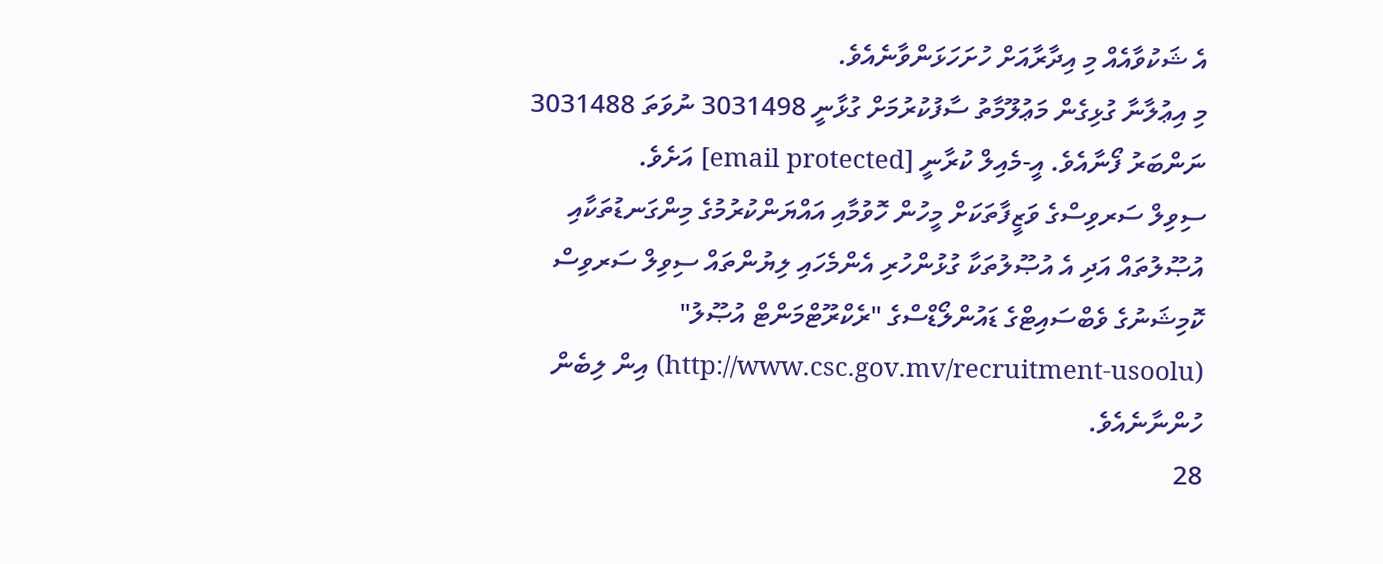އެ ޝަކުވާއެއް މި އިދާރާއަށް ހުށަހަޅަންވާނެއެވެ.
މި އިޢުލާނާ ގުޅިގެން މަޢުލޫމާތު ސާފުކުރުމަށް ގުޅާނީ 3031498 ނުވަތަ 3031488 ނަންބަރު ފޯނާއެވެ. އީ-މެއިލް ކުރާނީ [email protected] އަށެވެ.
ސިވިލް ސަރވިސްގެ ވަޒީފާތަކަށް މީހުން ހޮވުމާއި އައްޔަންކުރުމުގެ މިންގަނޑުތަކާއި އުޞޫލުތައް އަދި އެ އުޞޫލުތަކާ ގުޅުންހުރި އެންމެހައި ލިޔުންތައް ސިވިލް ސަރވިސް ކޮމިޝަނުގެ ވެބްސައިޓްގެ ޑައުންލޯޑްސްގެ "ރެކްރޫޓްމަންޓް އުޞޫލު"  (http://www.csc.gov.mv/recruitment-usoolu) އިން ލިބެން ހުންނާނެއެވެ.
28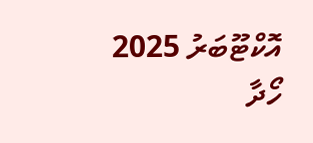އޮކްޓޫބަރު 2025
ހޯދާ